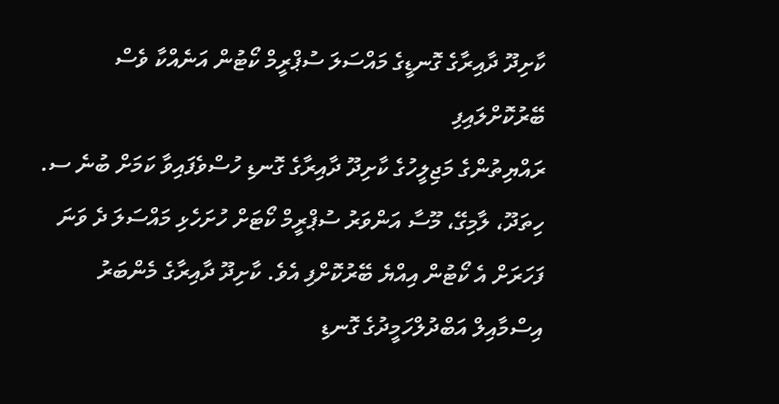ކާށިދޫ ދާއިރާގެ ގޮނޑީގެ މައްސަލަ ސުޕްރީމް ކޯޓުން އަނެއްކާ ވެސް ބޭރުކޮށްލައިފި
ރައްޔިތުންގެ މަޖިލީހުގެ ކާށިދޫ ދާއިރާގެ ގޮނޑި ހުސްވެފައިވާ ކަމަށް ބުނެ ސ. ހިތަދޫ، ލާމިގޭ، މޫސާ އަންވަރު ސުޕްރީމް ކޯޓަށް ހުށަހެޅި މައްސަލަ ދެ ވަނަ ފަހަރަށް އެ ކޯޓުން އިއްޔެ ބޭރުކޮށްފި އެވެ. ކާށިދޫ ދާއިރާގެ މެންބަރު އިސްމާއިލް އަބްދުލްހަމީދުގެ ގޮނޑި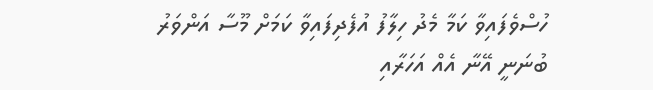ހުސްވެފައިވާ ކަމާ މެދު ހިލާފު އުފެދިފައިވާ ކަމަށް މޫސާ އަންވަރު ބުނަނީ އޭނާ އެއް އަހަރާއި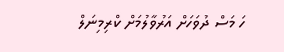ހަ މަސް ދުވަހަށް އަރުވާލުމަށް ކްރިމިނަލް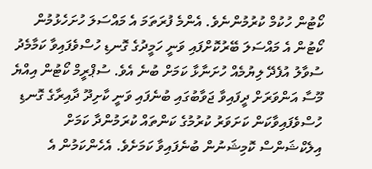ކޯޓުން ހުކުމް ކުރުމުންނެވެ. އެންމެ ފުރަތަމަ އެ މައްސަލަ ހުށަހެޅުމުން ކޯޓުން އެ މައްސަލަ ބޭރުކޮށްފައި ވަނީ ހަމީދުގެ ގޮނޑި ހުސްވެފައިވާ ކަމާމެދު ސުވާލު އުފެދޭ ލިޔުމެއް ހުށަނާޅާ ކަމަށް ބުނެ އެވެ. ސުޕްރީމް ކޯޓުން އިއްޔެ މޫސާ އަންވަރަށް ދީފައިވާ ޖަވާބުގައި ބުނެފައި ވަނީ ކާށިދޫ ދާއިރާގެ ގޮނޑި ހުސްވެފައިވާކަން ކަށަވަރު ކުރުމުގެ ކަންތައް ކުރަމުންދާ ކަމަށް އިލެކްޝަންސް ކޮމިޝަނުން ބުނެފައިވާ ކަމަށެވެ. އެހެންކަމުން އެ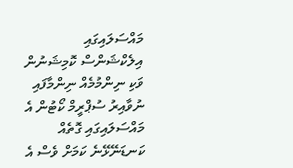މައްސަލައިގައި އިލެކްޝަންސް ކޮމިޝަނުން ވަކި ނިންމުމެއް ނިންމާފައި ނުވާއިރު ސުޕްރީމް ކޯޓުން އެ މައްސަލައިގައި ގޮތެއް ކަނޑަނޭޅޭނެ ކަމަށް ވެސް އެ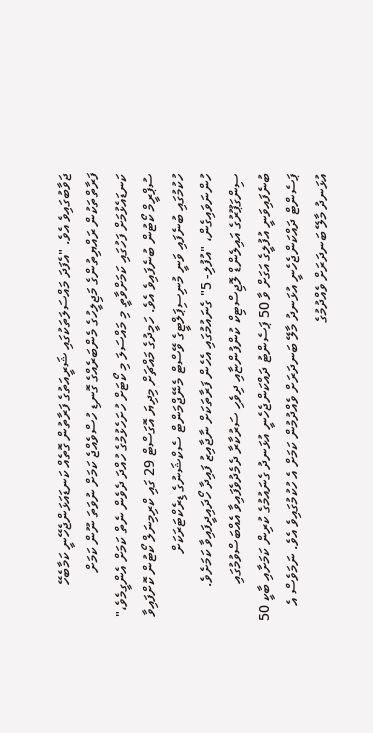ޖަވާބުގައިވެ އެވެ. "އެފަދަ މައްސަލަތަކުގައި ޝަރީއަތުގެ ފަރާތުން ގޮތެއް ކަނޑައަޅަންޖެހޭނީ ކަމާބެހޭ ފަރާތްތަކުން ރައްޔިތުންގެ މަޖިލީހުގެ މެންބަރެއްގެ ގޮނޑި ހުސްވެއްޖެ ކަމަށް ނުވަތަ ނޫން ކަމަށް ކަނޑައެޅުމަށް ފަހުގައި ކަމަށްވާތީ މި މައްސަލަ މި ކޯޓަށް ހުށަހެޅުމުގެ ހުއްދަ ދެވެން ނެތް ކަމަށް އެންގީމެވެ،" ސުޕްރީމް ކޯޓުން ބުނެފައިވެ އެވެ. ހަމީދުގެ މައްޗަށް މިދިޔަ އޮގަސްޓް 29 ގައި ކްރިމިނަލް ކޯޓުން ކޮށްފައިވާ ހުކުމުގައި ބުނެފައި ވަނީ މުނިސިޕަލްޓީގެ ވޭސްޓް މެނޭޖްމަންޓް ސެކްޝަނުގެ ޑިރެކްޓަރަކަށް ހުންނަވައިގެން، "އުފުލި- 5" ގެނައުމުގައި އެހެން ފަރާތަކަށް ނާޖާއިޒު ފައިދާ ހޯދައިދީފައިވާ ކަމަށެވެ. ސިންގަޕޫރުގެ އައިލެންޑް ލޮޖިސްޓިކް ކުންފުންޏާއި ދިވެހި ސަރުކާރާ ދެމެދުވެފައިވާ އެއްބަސްވުމުގައި ބުނެފައިވަނީ އުފުލީގެ އަގަށް ވާ 50 ޕަސެންޓު ދައްކަންޖެހެނީ އުޅަނދު ގެނައުމުގެ ކުރިން ކަމަށާއި ބާކީ 50 ޕަސެންޓް ދައްކަންޖެހެނީ އުޅަނދު މާލޭ ބަނދަރަށް ވެއްދުމުން ކަމަށް އެ ހުކުމުގައިވެ އެވެ. ނަމަވެސް އެ އުޅަނދު މާލޭ ބަނދަރަށް ވެއްދުމުގެ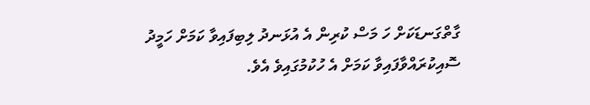ގާތްގަނޑަކަށް ހަ މަސް ކުރިން އެ އުޅަނދު ލިބިފައިވާ ކަމަށް ހަމީދު ސޮއިކުރައްވާފައިވާ ކަމަށް އެ ހުކުމުގައިވެ އެވެ.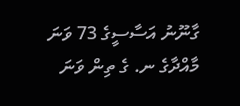ގާނޫނު އަސާސީގެ 73 ވަނަ މާއްދާގެ ނ. ގެ ތިން ވަނަ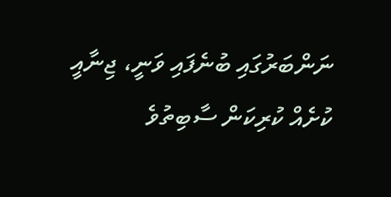ނަންބަރުގައި ބުނެފައި ވަނީ، ޖިނާއީ ކުށެއް ކުރިކަން ސާބިތުވެ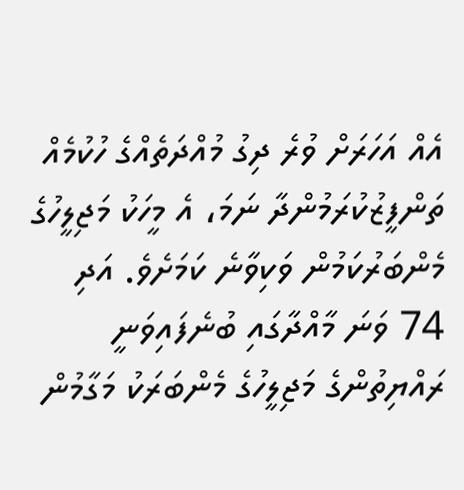އެއް އަހަރަށް ވުރެ ދިގު މުއްދަތެއްގެ ހުކުމެއް ތަންފީޒުކުރަމުންދާ ނަމަ، އެ މީހަކު މަޖިލީހުގެ މެންބަރުކަމުން ވަކިވާނެ ކަމަށެވެ. އަދި 74 ވަނަ މާއްދާގައި ބުނެފައިވަނީ ރައްޔިތުންގެ މަޖިލީހުގެ މެންބަރަކު މަގާމުން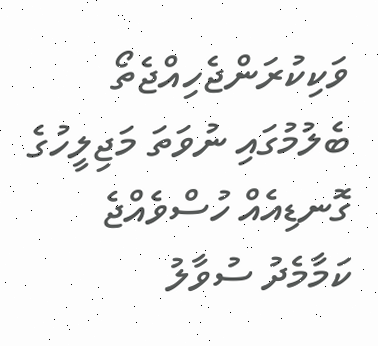ވަކިކުރަންޖެހިއްޖެތޯ ބެލުމުގައި ނުވަތަ މަޖިލީހުގެ ގޮނޑިއެއް ހުސްވެއްޖެ ކަމާމެދު ސުވާލު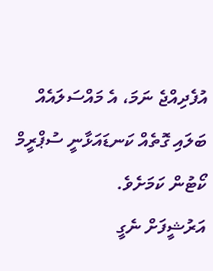އުފެދިއްޖެ ނަމަ، އެ މައްސަލައެއް ބަލައި ގޮތެއް ކަނޑައަޅާނީ ސުޕްރީމް ކޯޓުން ކަމަށެވެ.
އަރުޝީފަށް ނެގީ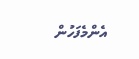އެންމެފަހުން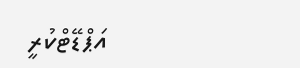އަޕްޑޭޓްކުރީ